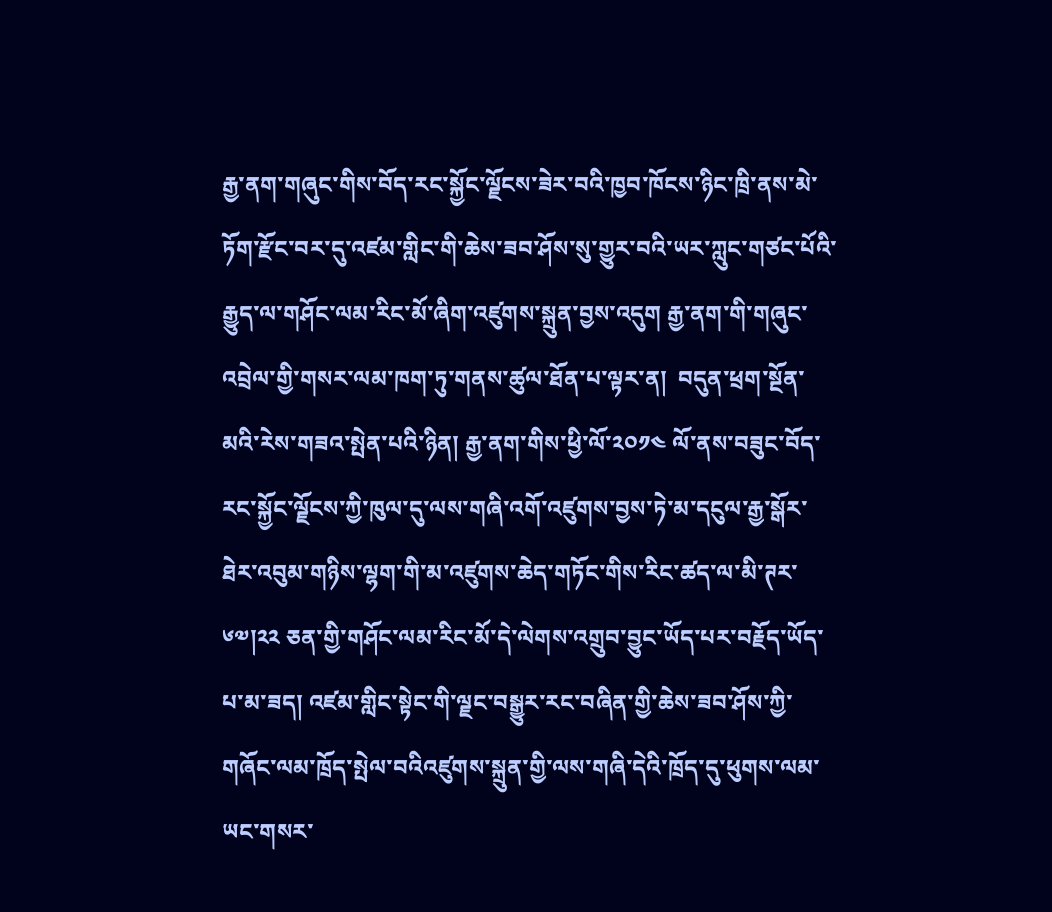རྒྱ་ནག་གཞུང་གིས་བོད་རང་སྐྱོང་ལྗོངས་ཟེར་བའི་ཁྱབ་ཁོངས་ཉིང་ཁྲི་ནས་མེ་ཏོག་རྫོང་བར་དུ་འཛམ་གླིང་གི་ཆེས་ཟབ་ཤོས་སུ་གྱུར་བའི་ཡར་ཀླུང་གཙང་པོའི་རྒྱུད་ལ་གཤོང་ལམ་རིང་མོ་ཞིག་འཛུགས་སྐྲུན་བྱས་འདུག རྒྱ་ནག་གི་གཞུང་འབྲེལ་གྱི་གསར་ལམ་ཁག་ཏུ་གནས་ཚུལ་ཐོན་པ་ལྟར་ན།  བདུན་ཕྲག་སྔོན་མའི་རེས་གཟའ་སྤེན་པའི་ཉིན། རྒྱ་ནག་གིས་ཕྱི་ལོ་༢༠༡༤ ལོ་ནས་བཟུང་བོད་རང་སྐྱོང་ལྗོངས་ཀྱི་ཁུལ་དུ་ལས་གཞི་འགོ་འཛུགས་བྱས་ཏེ་མ་དངུལ་རྒྱ་སྒོར་ཐེར་འབུམ་གཉིས་ལྷག་གི་མ་འཛུགས་ཆེད་གཏོང་གིས་རིང་ཚད་ལ་མི་ཊར་ ༦༧།༢༢ ཅན་གྱི་གཤོང་ལམ་རིང་མོ་དེ་ལེགས་འགྲུབ་བྱུང་ཡོད་པར་བརྗོད་ཡོད་པ་མ་ཟད། འཛམ་གླིང་སྟེང་གི་ལྗང་བསྒྱུར་རང་བཞིན་གྱི་ཆེས་ཟབ་ཤོས་ཀྱི་གཞོང་ལམ་ཁྲོད་སྤེལ་བའིའཛུགས་སྐྲུན་གྱི་ལས་གཞི་དེའི་ཁྲོད་དུ་ཕུགས་ལམ་ཡང་གསར་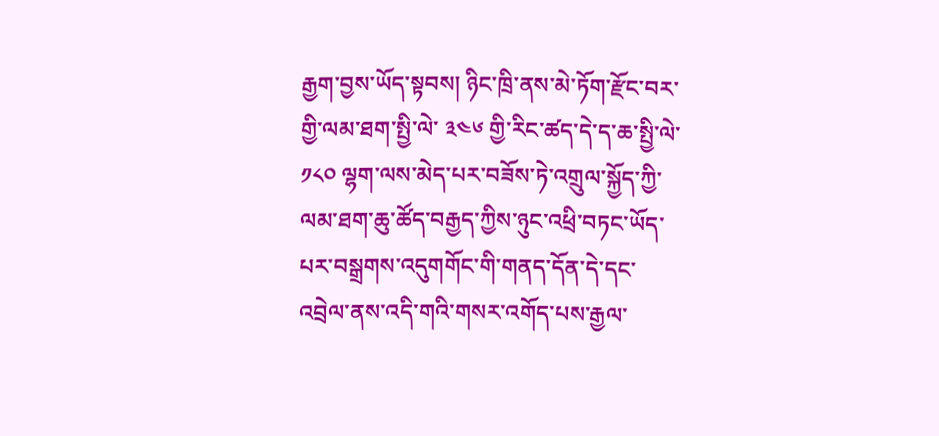རྒྱག་བྱས་ཡོད་སྟབས། ཉིང་ཁྲི་ནས་མེ་ཏོག་རྫོང་བར་གྱི་ལམ་ཐག་སྤྱི་ལེ་ ༣༤༦ གྱི་རིང་ཚད་དེ་ད་ཆ་སྤྱི་ལེ་ ༡༨༠ ལྷག་ལས་མེད་པར་བཟོས་ཏེ་འགྲུལ་སྐྱོད་ཀྱི་ལམ་ཐག་ཆུ་ཚོད་བརྒྱད་ཀྱིས་ཉུང་འཕྲི་བཏང་ཡོད་པར་བསྒྲགས་འདུགགོང་གི་གནད་དོན་དེ་དང་འབྲེལ་ནས་འདི་གའི་གསར་འགོད་པས་རྒྱལ་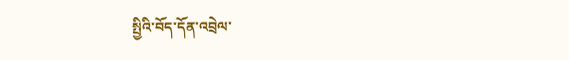སྤྱིའི་བོད་དོན་འབྲེལ་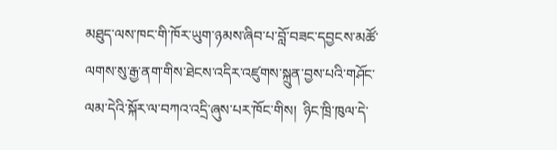མཐུད་ལས་ཁང་གི་ཁོར་ཡུག་ཉམས་ཞིབ་པ་བློ་བཟང་དབྱངས་མཚོ་ལགས་སུ་རྒྱ་ནག་གིས་ཐེངས་འདིར་འཛུགས་སྐྲུན་བྱས་པའི་གཤོང་ལམ་དེའི་སྐོར་ལ་བཀའ་འདྲི་ཞུས་པར་ཁོང་གིས།  ཉིང་ཁྲི་ཁུལ་དེ་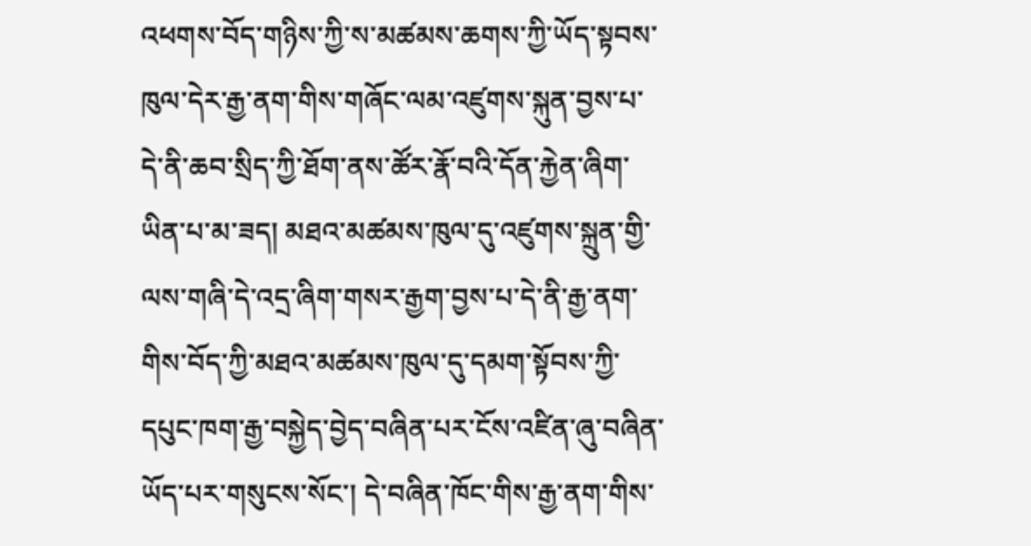འཕགས་བོད་གཉིས་ཀྱི་ས་མཚམས་ཆགས་ཀྱི་ཡོད་སྟབས་ཁུལ་དེར་རྒྱ་ནག་གིས་གཞོང་ལམ་འཛུགས་སྐུན་བྱས་པ་དེ་ནི་ཆབ་སྲིད་ཀྱི་ཐོག་ནས་ཚོར་རྣོ་བའི་དོན་རྐྱེན་ཞིག་ཡིན་པ་མ་ཟད། མཐའ་མཚམས་ཁུལ་དུ་འཛུགས་སྐྲུན་གྱི་ལས་གཞི་དེ་འདྲ་ཞིག་གསར་རྒྱག་བྱས་པ་དེ་ནི་རྒྱ་ནག་གིས་བོད་ཀྱི་མཐའ་མཚམས་ཁུལ་དུ་དམག་སྟོབས་ཀྱི་དཔུང་ཁག་རྒྱ་བསྐྱེད་བྱེད་བཞིན་པར་ངོས་འཛིན་ཞུ་བཞིན་ཡོད་པར་གསུངས་སོང་། དེ་བཞིན་ཁོང་གིས་རྒྱ་ནག་གིས་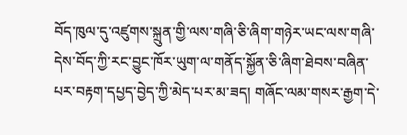བོད་ཁུལ་དུ་འཛུགས་སྐྲུན་གྱི་ལས་གཞི་ཅི་ཞིག་གཉེར་ཡང་ལས་གཞི་དེས་བོད་ཀྱི་རང་བྱུང་ཁོར་ཡུག་ལ་གནོད་སྐྱོན་ཅི་ཞིག་ཐེབས་བཞིན་པར་བརྟག་དཔྱད་བྱེད་ཀྱི་མེད་པར་མ་ཟད། གཞོང་ལམ་གསར་རྒྱག་དེ་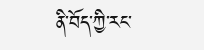ནི་བོད་ཀྱི་རང་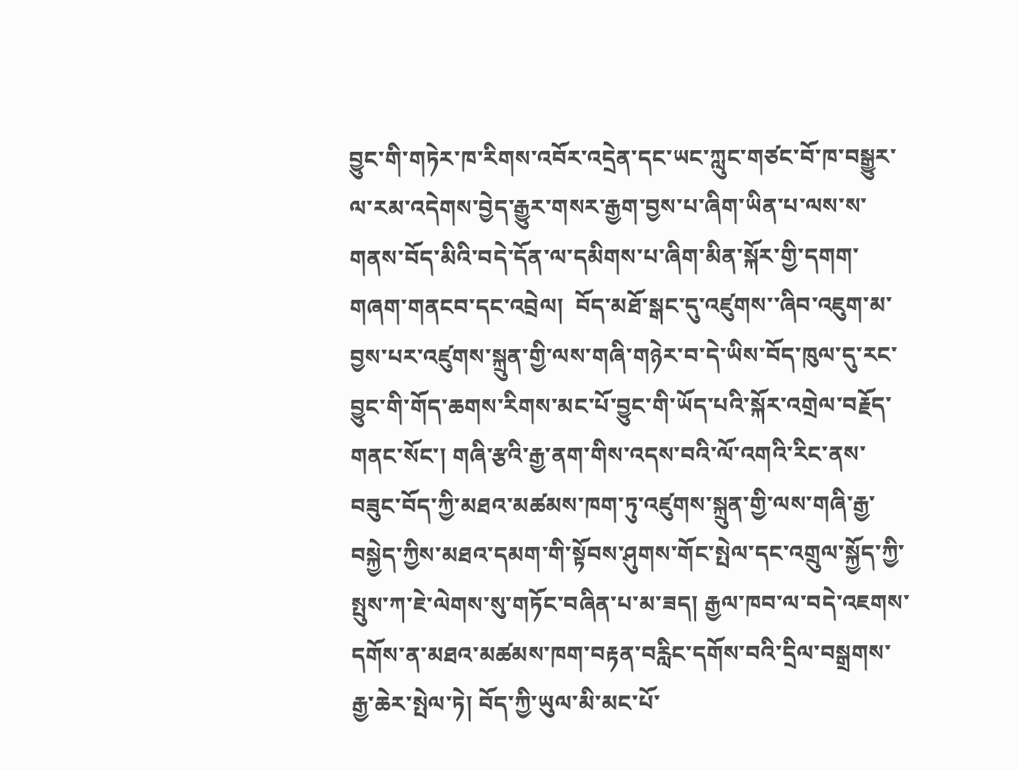བྱུང་གི་གཏེར་ཁ་རིགས་འབོར་འདྲེན་དང་ཡང་ཀླུང་གཙང་བོ་ཁ་བསྒྱུར་ལ་རམ་འདེགས་བྱེད་རྒྱུར་གསར་རྒྱག་བྱས་པ་ཞིག་ཡིན་པ་ལས་ས་གནས་བོད་མིའི་བདེ་དོན་ལ་དམིགས་པ་ཞིག་མིན་སྐོར་གྱི་དགག་གཞག་གནངབ་དང་འབྲེལ།  བོད་མཐོ་སྒང་དུ་འཛུགས་་ཞིབ་འཇུག་མ་བྱས་པར་འཛུགས་སྐྲུན་གྱི་ལས་གཞི་གཉེར་བ་དེ་ཡིས་བོད་ཁུལ་དུ་རང་བྱུང་གི་གོད་ཆགས་རིགས་མང་པོ་བྱུང་གི་ཡོད་པའི་སྐོར་འགྲེལ་བརྗོད་གནང་སོང་། གཞི་རྩའི་རྒྱ་ནག་གིས་འདས་བའི་ལོ་འགའི་རིང་ནས་བཟུང་བོད་ཀྱི་མཐའ་མཚམས་ཁག་ཏུ་འཛུགས་སྐྲུན་གྱི་ལས་གཞི་རྒྱ་བསྐྱེད་ཀྱིས་མཐའ་དམག་གི་སྟོབས་ཤུགས་གོང་སྤེལ་དང་འགྲུལ་སྐྱོད་ཀྱི་སྤུས་ཀ་ཇེ་ལེགས་སུ་གཏོང་བཞིན་པ་མ་ཟད། རྒྱལ་ཁབ་ལ་བདེ་འཇགས་དགོས་ན་མཐའ་མཚམས་ཁག་བརྟན་བརླིང་དགོས་བའི་དྲིལ་བསྒྲགས་རྒྱ་ཆེར་སྤེལ་ཏེ། བོད་ཀྱི་ཡུལ་མི་མང་པོ་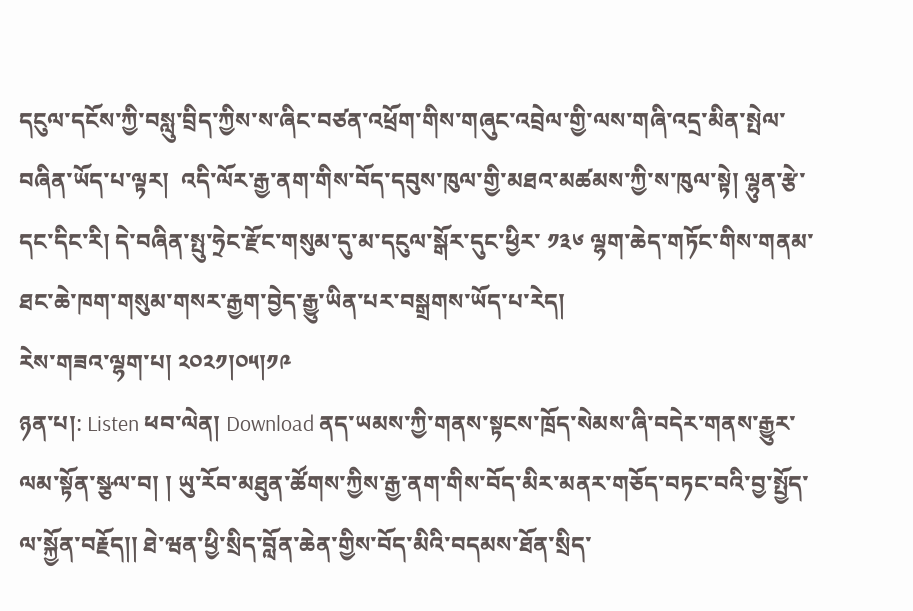དངུལ་དངོས་ཀྱི་བསླུ་བྲིད་ཀྱིས་ས་ཞིང་བཙན་འཕྲོག་གིས་གཞུང་འབྲེལ་གྱི་ལས་གཞི་འདྲ་མིན་སྤེལ་བཞིན་ཡོད་པ་ལྟར།  འདི་ལོར་རྒྱ་ནག་གིས་བོད་དབུས་ཁུལ་གྱི་མཐའ་མཚམས་ཀྱི་ས་ཁུལ་སྟེ། ལྷུན་རྩེ་དང་དིང་རི། དེ་བཞིན་སྤུ་ཧྲེང་རྫོང་གསུམ་དུ་མ་དངུལ་སྒོར་དུང་ཕྱིར་ ༡༣༦ ལྷག་ཆེད་གཏོང་གིས་གནམ་ཐང་ཆེ་ཁག་གསུམ་གསར་རྒྱག་བྱེད་རྒྱུ་ཡིན་པར་བསྒྲགས་ཡོད་པ་རེད།
རེས་གཟའ་ལྷག་པ། ༢༠༢༡།༠༥།༡༩
ཉན་པ།: Listen ཕབ་ལེན། Download ནད་ཡམས་ཀྱི་གནས་སྟངས་ཁྲོད་སེམས་ཞི་བདེར་གནས་རྒྱུར་ལམ་སྟོན་སྩལ་བ། ། ཡུ་རོབ་མཐུན་ཚོགས་ཀྱིས་རྒྱ་ནག་གིས་བོད་མིར་མནར་གཅོད་བཏང་བའི་བྱ་སྤྱོད་ལ་སྐྱོན་བརྗོད།། ཐེ་ཝན་ཕྱི་སྲིད་བློན་ཆེན་གྱིས་བོད་མིའི་བདམས་ཐོན་སྲིད་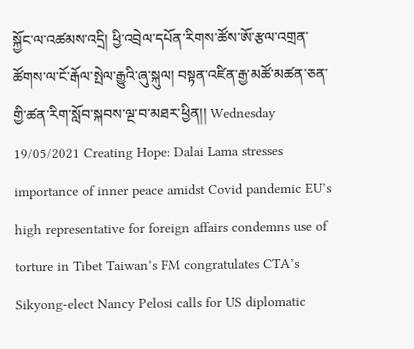སྐྱོང་ལ་འཚམས་འདྲི། ཕྱི་འབྲེལ་དཔོན་རིགས་ཚོས་ཨོ་རྩལ་འགྲན་ཚོགས་ལ་ངོ་རྒོལ་སྤེལ་རྒྱུའི་ཞུ་སྐུལ། བསྟན་འཛིན་རྒྱ་མཚོ་མཚན་ཅན་གྱི་ཚན་རིག་སློབ་སྐབས་ལྔ་བ་མཐར་ཕྱིན།། Wednesday 19/05/2021 Creating Hope: Dalai Lama stresses importance of inner peace amidst Covid pandemic EU’s high representative for foreign affairs condemns use of torture in Tibet Taiwan’s FM congratulates CTA’s Sikyong-elect Nancy Pelosi calls for US diplomatic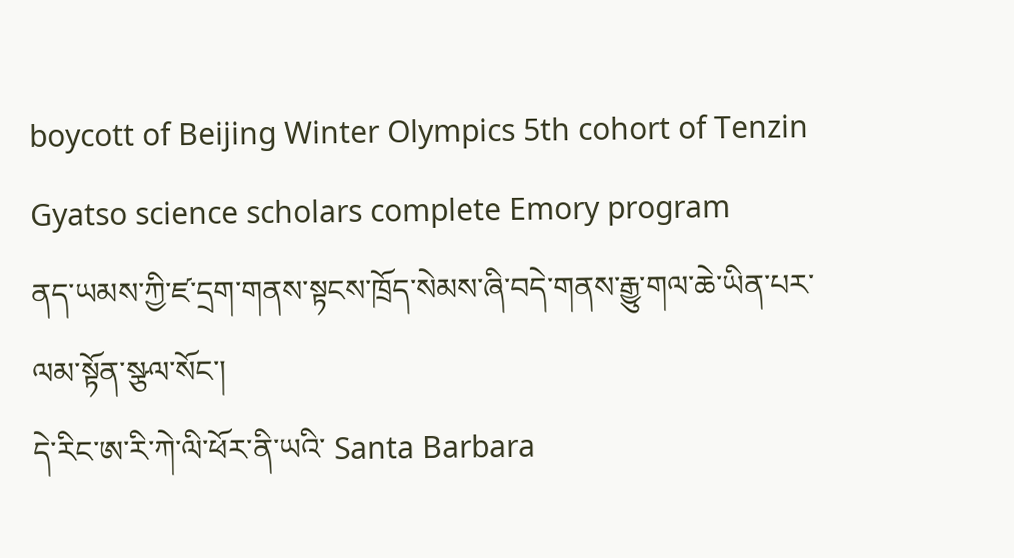boycott of Beijing Winter Olympics 5th cohort of Tenzin Gyatso science scholars complete Emory program
ནད་ཡམས་ཀྱི་ཛ་དྲག་གནས་སྟངས་ཁྲོད་སེམས་ཞི་བདེ་གནས་རྒྱུ་གལ་ཆེ་ཡིན་པར་ལམ་སྟོན་སྩལ་སོང་།
དེ་རིང་ཨ་རི་ཀེ་ལི་ཕོར་ནི་ཡའི་ Santa Barbara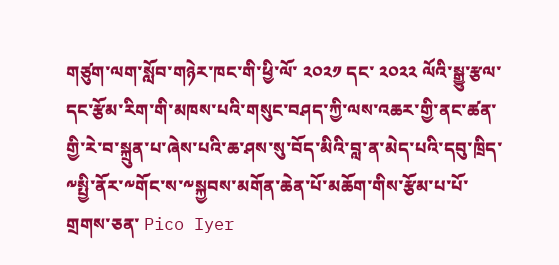གཙུག་ལག་སློབ་གཉེར་ཁང་གི་ཕྱི་ལོ་ ༢༠༢༡ དང་ ༢༠༢༢ ལོའི་སྒྱུ་རྩལ་དང་རྩོམ་རིག་གི་མཁས་པའི་གསུང་བཤད་ཀྱི་ལས་འཆར་གྱི་ནང་ཚན་གྱི་རེ་བ་སྐྲུན་པ་ཞེས་པའི་ཆ་ཤས་སུ་བོད་མིའི་བླ་ན་མེད་པའི་དབུ་ཁྲིད་༸སྤྱི་ནོར་༸གོང་ས་༸སྐྱབས་མགོན་ཆེན་པོ་མཆོག་གིས་རྩོམ་པ་པོ་གྲགས་ཅན་ Pico Iyer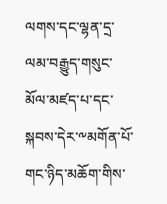ལགས་དང་ལྷན་དྲ་ལམ་བརྒྱུད་གསུང་མོལ་མཛད་པ་དང་སྐབས་དེར་༸མགོན་པོ་གང་ཉིད་མཆོག་གིས་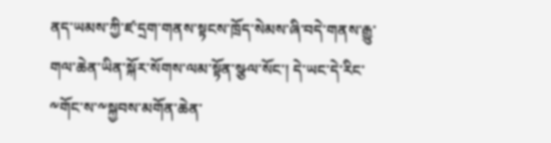ནད་ཡམས་ཀྱི་ཛ་དྲག་གནས་སྟངས་ཁྲོད་སེམས་ཞི་བདེ་གནས་རྒྱུ་གལ་ཆེན་ཡིན་སྐོར་སོགས་ལམ་སྟོན་སྩལ་སོང་། དེ་ཡང་དེ་རིང་༸གོང་ས་༸སྐྱབས་མགོན་ཆེན་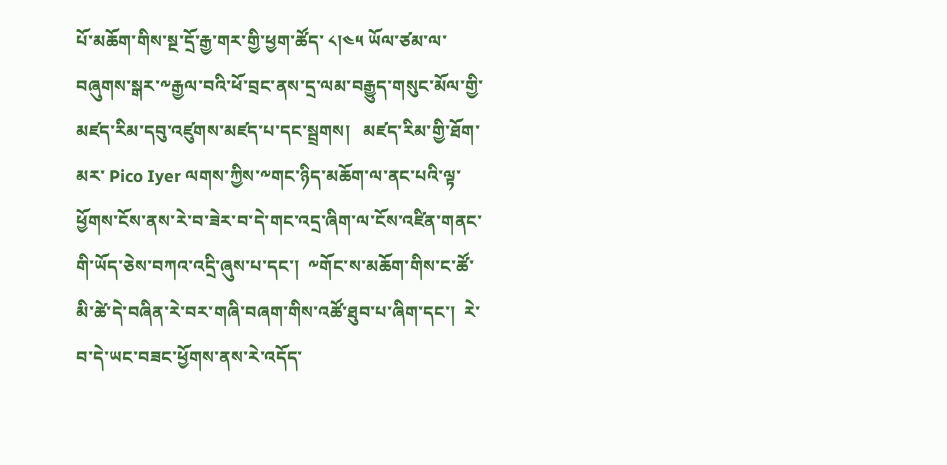པོ་མཆོག་གིས་སྔ་དྲོ་རྒྱ་གར་གྱི་ཕྱག་ཚོད་ ༨།༤༥ ཡོལ་ཙམ་ལ་བཞུགས་སྒར་༸རྒྱལ་བའི་ཕོ་བྲང་ནས་དྲ་ལམ་བརྒྱུད་གསུང་མོལ་གྱི་མཛད་རིམ་དབུ་འཛུགས་མཛད་པ་དང་སྦྲགས།   མཛད་རིམ་གྱི་ཐོག་མར་ Pico Iyer ལགས་ཀྱིས་༸གང་ཉིད་མཆོག་ལ་ནང་པའི་ལྟ་ཕྱོགས་ངོས་ནས་རེ་བ་ཟེར་བ་དེ་གང་འདྲ་ཞིག་ལ་ངོས་འཛིན་གནང་གི་ཡོད་ཅེས་བཀའ་འདྲི་ཞུས་པ་དང་།  ༸གོང་ས་མཆོག་གིས་ང་ཚོ་མི་ཚེ་དེ་བཞིན་རེ་བར་གཞི་བཞག་གིས་འཚོ་ཐུབ་པ་ཞིག་དང་།  རེ་བ་དེ་ཡང་བཟང་ཕྱོགས་ནས་རེ་འདོད་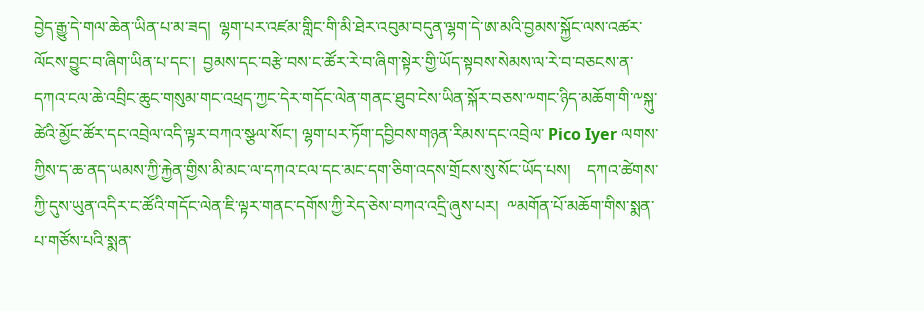བྱེད་རྒྱུ་དེ་གལ་ཆེན་ཡིན་པ་མ་ཟད།  ལྷག་པར་འཛམ་གླིང་གི་མི་ཐེར་འབུམ་བདུན་ལྷག་དེ་ཨ་མའི་བྱམས་སྐྱོང་ལས་འཚར་ལོངས་བྱུང་བ་ཞིག་ཡིན་པ་དང་།  བྱམས་དང་བརྩེ་བས་ང་ཚོར་རེ་བ་ཞིག་སྟེར་གྱི་ཡོད་སྟབས་སེམས་ལ་རེ་བ་བཅངས་ན་དཀའ་ངལ་ཆེ་འབྲིང་ཆུང་གསུམ་གང་འཕྲད་ཀྱང་དེར་གདོང་ལེན་གནང་ཐུབ་ངེས་ཡིན་སྐོར་བཅས་༸གང་ཉིད་མཆོག་གི་༸སྐུ་ཚེའི་མྱོང་ཚོར་དང་འབྲེལ་འདི་ལྟར་བཀའ་སྩལ་སོང་། ལྷག་པར་ཏོག་དབྱིབས་གཉན་རིམས་དང་འབྲེལ་ Pico Iyer ལགས་ཀྱིས་ད་ཆ་ནད་ཡམས་ཀྱི་རྐྱེན་གྱིས་མི་མང་ལ་དཀའ་ངལ་དང་མང་དག་ཅིག་འདས་གྲོངས་སུ་སོང་ཡོད་པས།    དཀའ་ཚེགས་ཀྱི་དུས་ཡུན་འདིར་ང་ཚོའི་གདོང་ལེན་ཇི་ལྟར་གནང་དགོས་ཀྱི་རེད་ཅེས་བཀའ་འདྲི་ཞུས་པར།  ༸མགོན་པོ་མཆོག་གིས་སྨན་པ་གཙོས་པའི་སྨན་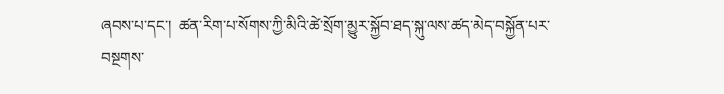ཞབས་པ་དང་།  ཚན་རིག་པ་སོགས་ཀྱི་མིའི་ཚེ་སྲོག་མྱུར་སྐྱོབ་ཐད་སྐུ་ལས་ཚད་མེད་བསྐྱོན་པར་བསྔགས་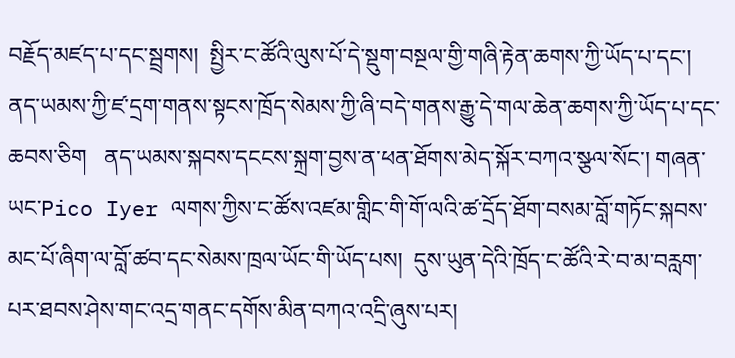བརྗོད་མཛད་པ་དང་སྦྲགས།  སྤྱིར་ང་ཚོའི་ལུས་པོ་དེ་སྡུག་བསྔལ་གྱི་གཞི་རྟེན་ཆགས་ཀྱི་ཡོད་པ་དང་།  ནད་ཡམས་ཀྱི་ཛ་དྲག་གནས་སྟངས་ཁྲོད་སེམས་ཀྱི་ཞི་བདེ་གནས་རྒྱུ་དེ་གལ་ཆེན་ཆགས་ཀྱི་ཡོད་པ་དང་ཆབས་ཅིག   ནད་ཡམས་སྐབས་དངངས་སྐྲག་བྱས་ན་ཕན་ཐོགས་མེད་སྐོར་བཀའ་སྩལ་སོང་། གཞན་ཡང་Pico Iyer ལགས་ཀྱིས་ང་ཚོས་འཛམ་གླིང་གི་གོ་ལའི་ཚ་དྲོད་ཐོག་བསམ་བློ་གཏོང་སྐབས་མང་པོ་ཞིག་ལ་བློ་ཚབ་དང་སེམས་ཁྲལ་ཡོང་གི་ཡོད་པས།  དུས་ཡུན་དེའི་ཁྲོད་ང་ཚོའི་རེ་བ་མ་བརླག་པར་ཐབས་ཤེས་གང་འདྲ་གནང་དགོས་མིན་བཀའ་འདྲི་ཞུས་པར།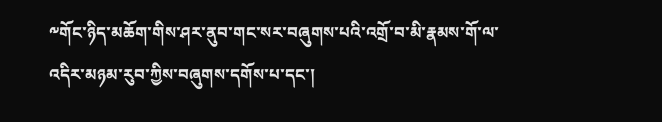༸གོང་ཉིད་མཆོག་གིས་ཤར་ནུབ་གང་སར་བཞུགས་པའི་འགྲོ་བ་མི་རྣམས་གོ་ལ་འདིར་མཉམ་རུབ་ཀྱིས་བཞུགས་དགོས་པ་དང་།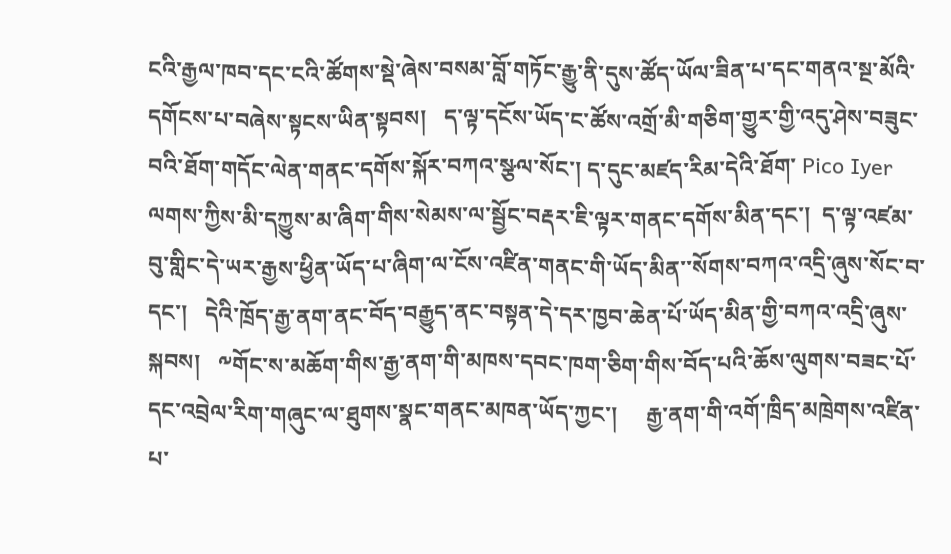ངའི་རྒྱལ་ཁབ་དང་ངའི་ཚོགས་སྡེ་ཞེས་བསམ་བློ་གཏོང་རྒྱུ་ནི་དུས་ཚོད་ཡོལ་ཟིན་པ་དང་གནའ་སྔ་མོའི་དགོངས་པ་བཞེས་སྟངས་ཡིན་སྟབས།   ད་ལྟ་དངོས་ཡོད་ང་ཚོས་འགྲོ་མི་གཅིག་གྱུར་གྱི་འདུ་ཤེས་བཟུང་བའི་ཐོག་གདོང་ལེན་གནང་དགོས་སྐོར་བཀའ་སྩལ་སོང་། ད་དུང་མཛད་རིམ་དེའི་ཐོག་ Pico Iyer ལགས་ཀྱིས་མི་དཀྱུས་མ་ཞིག་གིས་སེམས་ལ་སྦྱོང་བརྡར་ཇི་ལྟར་གནང་དགོས་མིན་དང་།  ད་ལྟ་འཛམ་བུ་གླིང་དེ་ཡར་རྒྱས་ཕྱིན་ཡོད་པ་ཞིག་ལ་ངོས་འཛིན་གནང་གི་ཡོད་མིན་་སོགས་བཀའ་འདྲི་ཞུས་སོང་བ་དང་།   དེའི་ཁྲོད་རྒྱ་ནག་ནང་བོད་བརྒྱུད་ནང་བསྟན་དེ་དར་ཁྱབ་ཆེན་པོ་ཡོད་མིན་གྱི་བཀའ་འདྲི་ཞུས་སྐབས།   ༸གོང་ས་མཆོག་གིས་རྒྱ་ནག་གི་མཁས་དབང་ཁག་ཅིག་གིས་བོད་པའི་ཆོས་ལུགས་བཟང་པོ་དང་འབྲེལ་རིག་གཞུང་ལ་ཐུགས་སྣང་གནང་མཁན་ཡོད་ཀྱང་།     རྒྱ་ནག་གི་འགོ་ཁྲིད་མཁྲེགས་འཛིན་པ་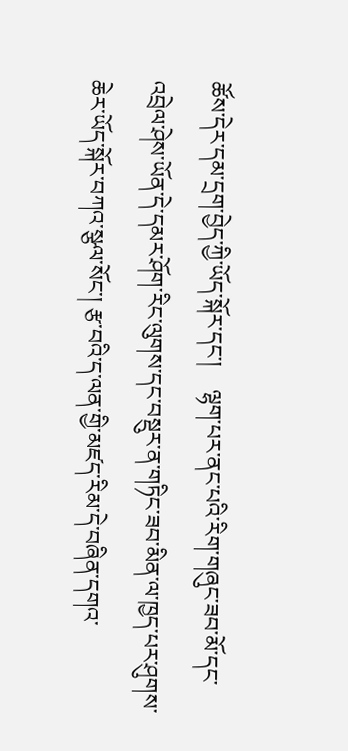ཚོས་དེར་དམ་དྲག་བྱེད་ཀྱི་ཡོད་སྐོར་དང་།    ལྷག་པར་ནང་པའི་རིག་གཞུང་ཟབ་མོ་དང་འབྲེལ་ཤེས་ཡོན་དེ་དམར་ཤོག་རིང་ལུགས་དང་བསྡུར་ན་གཏིང་ཟབ་མིན་ལ་ཁྱད་པར་ཤུགས་ཆེར་ཡོད་སྐོར་བཀའ་སྩལ་སོང་། རྩ་བའི་ད་ལན་གྱི་མཛད་རིམ་དེ་བཞིན་དགའ་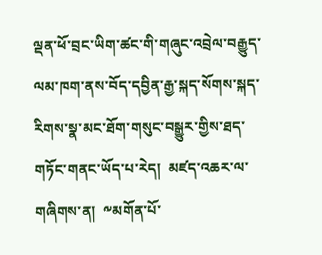ལྡན་ཕོ་བྲང་ཡིག་ཚང་གི་གཞུང་འབྲེལ་བརྒྱུད་ལམ་ཁག་ནས་བོད་དབྱིན་རྒྱ་སྐད་སོགས་སྐད་རིགས་སྣ་མང་ཐོག་གསུང་བསྒྱུར་གྱིས་ཐད་གཏོང་གནང་ཡོད་པ་རེད།  མཛད་འཆར་ལ་གཞིགས་ན།  ༸མགོན་པོ་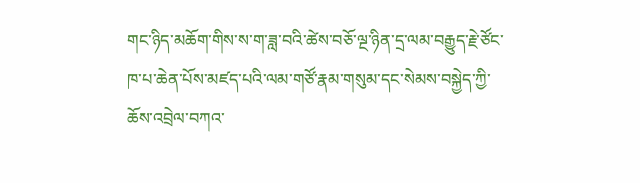གང་ཉིད་མཆོག་གིས་ས་ག་ཟླ་བའི་ཚེས་བཅོ་ལྔ་ཉིན་དྲ་ལམ་བརྒྱུད་རྗེ་ཙོང་ཁ་པ་ཆེན་པོས་མཛད་པའི་ལམ་གཙོ་རྣམ་གསུམ་དང་སེམས་བསྐྱེད་ཀྱི་ཆོས་འབྲེལ་བཀའ་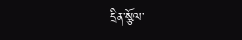དྲིན་སྩོལ་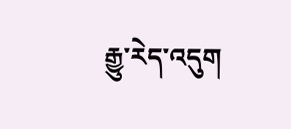རྒྱུ་རེད་འདུག